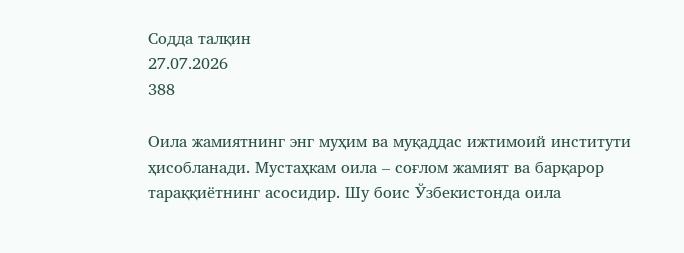Содда талқин
27.07.2026
388

Оила жамиятнинг энг муҳим ва муқаддас ижтимоий институти ҳисобланади. Мустаҳкам оила – соғлом жамият ва барқарор тараққиётнинг асосидир. Шу боис Ўзбекистонда оила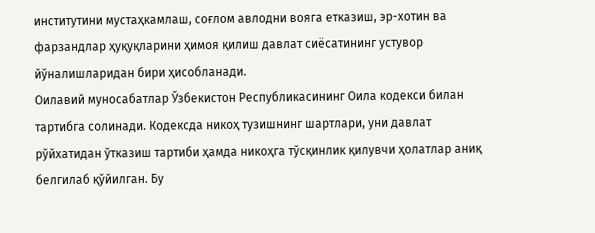институтини мустаҳкамлаш, соғлом авлодни вояга етказиш, эр-хотин ва фарзандлар ҳуқуқларини ҳимоя қилиш давлат сиёсатининг устувор йўналишларидан бири ҳисобланади.
Оилавий муносабатлар Ўзбекистон Республикасининг Оила кодекси билан тартибга солинади. Кодексда никоҳ тузишнинг шартлари, уни давлат рўйхатидан ўтказиш тартиби ҳамда никоҳга тўсқинлик қилувчи ҳолатлар аниқ белгилаб қўйилган. Бу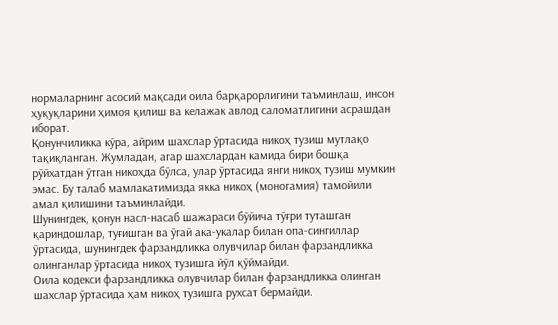нормаларнинг асосий мақсади оила барқарорлигини таъминлаш, инсон ҳуқуқларини ҳимоя қилиш ва келажак авлод саломатлигини асрашдан иборат.
Қонунчиликка кўра, айрим шахслар ўртасида никоҳ тузиш мутлақо тақиқланган. Жумладан, агар шахслардан камида бири бошқа рўйхатдан ўтган никоҳда бўлса, улар ўртасида янги никоҳ тузиш мумкин эмас. Бу талаб мамлакатимизда якка никоҳ (моногамия) тамойили амал қилишини таъминлайди.
Шунингдек, қонун насл-насаб шажараси бўйича тўғри туташган қариндошлар, туғишган ва ўгай ака-укалар билан опа-сингиллар ўртасида, шунингдек фарзандликка олувчилар билан фарзандликка олинганлар ўртасида никоҳ тузишга йўл қўймайди.
Оила кодекси фарзандликка олувчилар билан фарзандликка олинган шахслар ўртасида ҳам никоҳ тузишга рухсат бермайди.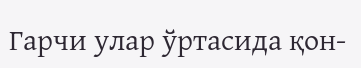Гарчи улар ўртасида қон-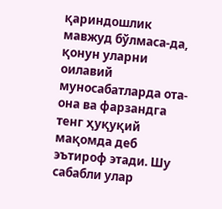қариндошлик мавжуд бўлмаса-да, қонун уларни оилавий муносабатларда ота-она ва фарзандга тенг ҳуқуқий мақомда деб эътироф этади. Шу сабабли улар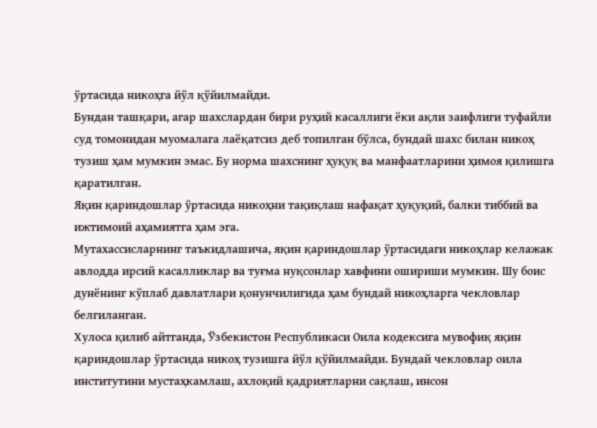ўртасида никоҳга йўл қўйилмайди.
Бундан ташқари, агар шахслардан бири руҳий касаллиги ёки ақли заифлиги туфайли суд томонидан муомалага лаёқатсиз деб топилган бўлса, бундай шахс билан никоҳ тузиш ҳам мумкин эмас. Бу норма шахснинг ҳуқуқ ва манфаатларини ҳимоя қилишга қаратилган.
Яқин қариндошлар ўртасида никоҳни тақиқлаш нафақат ҳуқуқий, балки тиббий ва ижтимоий аҳамиятга ҳам эга.
Мутахассисларнинг таъкидлашича, яқин қариндошлар ўртасидаги никоҳлар келажак авлодда ирсий касалликлар ва туғма нуқсонлар хавфини ошириши мумкин. Шу боис дунёнинг кўплаб давлатлари қонунчилигида ҳам бундай никоҳларга чекловлар белгиланган.
Хулоса қилиб айтганда, Ўзбекистон Республикаси Оила кодексига мувофиқ яқин қариндошлар ўртасида никоҳ тузишга йўл қўйилмайди. Бундай чекловлар оила институтини мустаҳкамлаш, ахлоқий қадриятларни сақлаш, инсон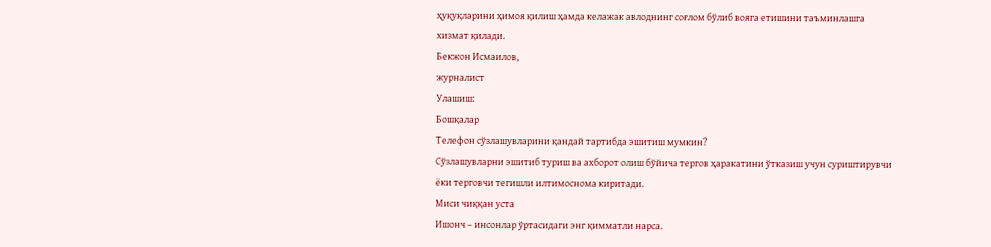ҳуқуқларини ҳимоя қилиш ҳамда келажак авлоднинг соғлом бўлиб вояга етишини таъминлашга хизмат қилади.
Бекжон Исмаилов,
журналист
Улашиш:
Бошқалар
Телефон сўзлашувларини қандай тартибда эшитиш мумкин?
Сўзлашувларни эшитиб туриш ва ахборот олиш бўйича тергов ҳаракатини ўтказиш учун суриштирувчи ёки терговчи тегишли илтимоснома киритади.
Миси чиққан уста
Ишонч – инсонлар ўртасидаги энг қимматли нарса.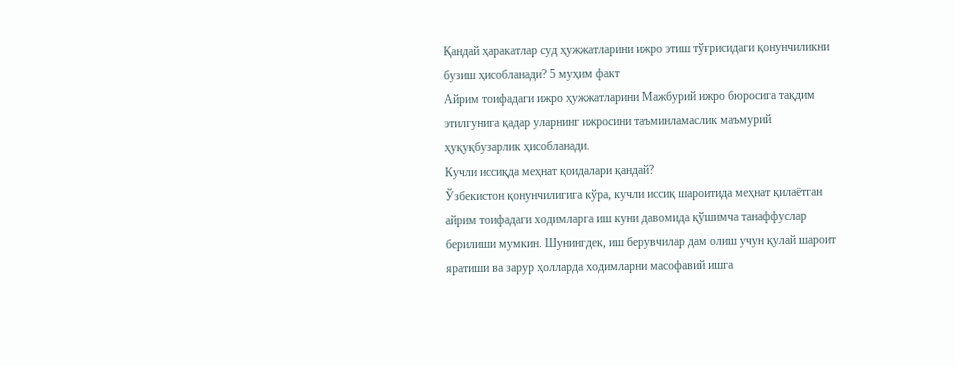Қандай ҳаракатлар суд ҳужжатларини ижро этиш тўғрисидаги қонунчиликни бузиш ҳисобланади? 5 муҳим факт
Айрим тоифадаги ижро ҳужжатларини Мажбурий ижро бюросига тақдим этилгунига қадар уларнинг ижросини таъминламаслик маъмурий ҳуқуқбузарлик ҳисобланади.
Кучли иссиқда меҳнат қоидалари қандай?
Ўзбекистон қонунчилигига кўра, кучли иссиқ шароитида меҳнат қилаётган айрим тоифадаги ходимларга иш куни давомида қўшимча танаффуслар берилиши мумкин. Шунингдек, иш берувчилар дам олиш учун қулай шароит яратиши ва зарур ҳолларда ходимларни масофавий ишга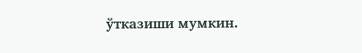ўтказиши мумкин.